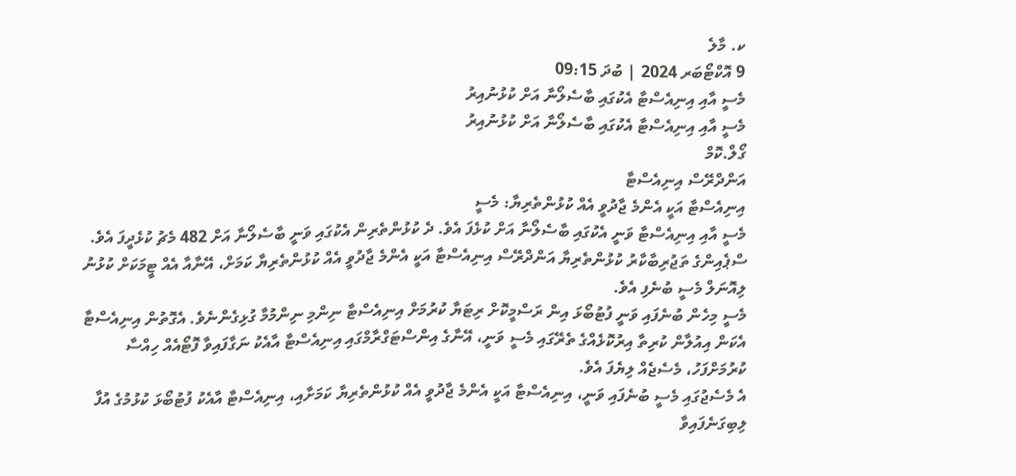ކ. މާލެ
9 އޮކްޓޯބަރ 2024 | ބުދަ 09:15
މެސީ އާއި އިނިއެސްޓާ އެކުގައި ބާސެލޯނާ އަށް ކުޅުނުއިރު
މެސީ އާއި އިނިއެސްޓާ އެކުގައި ބާސެލޯނާ އަށް ކުޅުނުއިރު
ގޯލް.ކޮމް
އަންދްރޭސް އިނިއެސްޓާ
އިނިއެސްޓާ އަކީ އެންމެ ޖާދުވީ އެއް ކުޅުންތެރިޔާ: މެސީ
މެސީ އާއި އިނިއެސްޓާ ވަނީ އެކުގައި ބާސެލޯނާ އަށް ކުޅެފަ އެވެ. ދެ ކުޅުންތެރިން އެކުގައި ވަނީ ބާސެލޯނާ އަށް 482 މެޗު ކުޅެދީފަ އެވެ.
ސްޕެއިންގެ ތަޖުރިބާކާރު ކުޅުންތެރިޔާ އަންދްރޭސް އިނިއެސްޓާ އަކީ އެންމެ ޖާދުވީ އެއް ކުޅުންތެރިޔާ ކަމަށް، އޭނާއާ އެއް ޓީމަކަށް ކުޅުނު ލިއޮނަލް މެސީ ބުނެފި އެވެ.
މެސީ މިހެން ބުނެފައި ވަނީ ފުޓުބޯޅަ އިން ރަސްމީކޮށް ރިޓަޔާ ކުރުމަށް އިނިއެސްޓާ ނިންމި ނިންމުމާ ގުޅިގެންނެވެ. އެގޮތުން އިނިއެސްޓާ އެކަން އިއުލާން ކުރިތާ އިރުކޮޅެއްގެ ތެރޭގައި މެސީ ވަނީ، އޭނާގެ އިންސްޓަގްރާމްގައި އިނިއެސްޓާ އާއެކު ނަގާފައިވާ ފޮޓޯއެއް ހިއްސާ ކުރުމަށްފަހު، މެސެޖެއް ލިޔެފަ އެވެ.
އެ މެސެޖުގައި މެސީ ބުނެފައި ވަނީ، އިނިއެސްޓާ އަކީ އެންމެ ޖާދުވީ އެއް ކުޅުންތެރިޔާ ކަމަށާއި، އިނިއެސްޓާ އާއެކު ފުޓުބޯޅަ ކުޅުމުގެ އުފާ ލިބިގަނެފައިވާ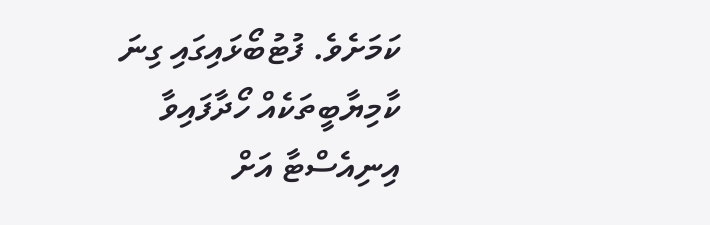ކަމަށެވެ. ފުޓުބޯޅައިގައި ގިނަ ކާމިޔާބީތަކެއް ހޯދާފައިވާ އިނިއެސްޓާ އަށް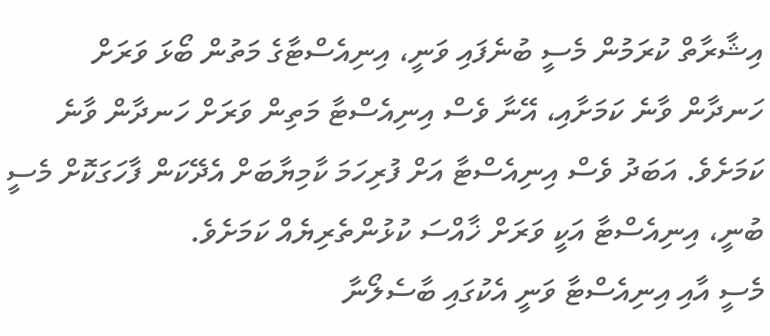އިޝާރާތް ކުރަމުން މެސީ ބުނެފައި ވަނީ، އިނިއެސްޓާގެ މަތުން ބޯޅަ ވަރަށް ހަނދާން ވާނެ ކަމަށާއި، އޭނާ ވެސް އިނިއެސްޓާ މަތިން ވަރަށް ހަނދާން ވާނެ ކަމަށެވެ. އަބަދު ވެސް އިނިއެސްޓާ އަށް ފުރިހަމަ ކާމިޔާބަށް އެދޭކަން ފާހަގަކޮށް މެސީ ބުނީ، އިނިއެސްޓާ އަކީ ވަރަށް ޚާއްސަ ކުޅުންތެރިޔެއް ކަމަށެވެ.
މެސީ އާއި އިނިއެސްޓާ ވަނީ އެކުގައި ބާސެލޯނާ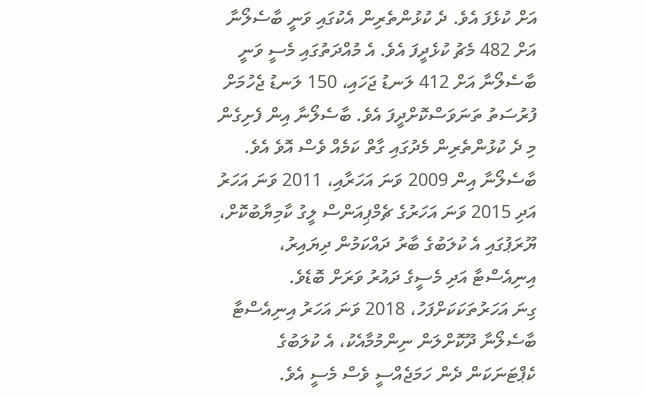އަށް ކުޅެފަ އެވެ. ދެ ކުޅުންތެރިން އެކުގައި ވަނީ ބާސެލޯނާ އަށް 482 މެޗު ކުޅެދީފަ އެވެ. އެ މުއްދަތުގައި މެސީ ވަނީ ބާސެލޯނާ އަށް 412 ލަނޑު ޖަހައި، 150 ލަނޑު ޖެހުމަށް ފުރުސަތު ތަނަވަސްކޮށްދީފަ އެވެ. ބާސެލޯނާ އިން ފެށިގެން މި ދެ ކުޅުންތެރިން މެދުގައި ގާތް ކަމެއް ވެސް އޮވެ އެވެ. ބާސެލޯނާ އިން 2009 ވަނަ އަހަރާއި، 2011 ވަނަ އަހަރު އަދި 2015 ވަނަ އަހަރުގެ ޗެމްޕިއަންސް ލީގު ކާމިޔާބުކޮށް، ޔޫރަޕުގައި އެ ކުލަބުގެ ބާރު ދައްކަމުން ދިޔައިރު، އިނިއެސްޓާ އަދި މެސީގެ ދައުރު ވަރަށް ބޮޑެވެ.
ގިނަ އަހަރުތަކަކަށްފަހު، 2018 ވަނަ އަހަރު އިނިއެސްޓާ ބާސެލޯނާ ދޫކޮށްލަން ނިންމުމާއެކު، އެ ކުލަބުގެ ކެޕްޓަނަކަން ދެން ހަމަޖެއްސީ ވެސް މެސީ އެވެ.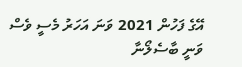އޭގެ ފަހުން 2021 ވަނަ އަހަރު މެސީ ވެސް ވަނީ ބާސެލޯނާ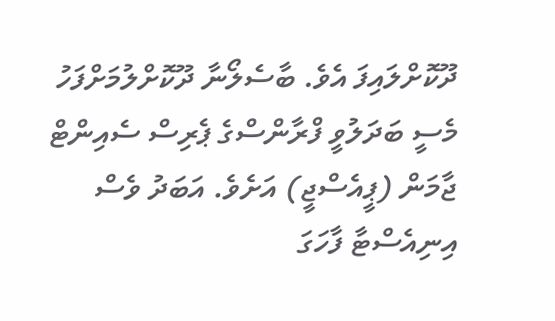ދޫކޮށްލައިފަ އެވެ. ބާސެލޯނާ ދޫކޮށްލުމަށްފަހު މެސީ ބަދަލުވީ ފްރާންސްގެ ޕެރިސް ސެއިންޓް ޖާމަން (ޕީއެސްޖީ) އަށެވެ. އަބަދު ވެސް އިނިއެސްޓާ ފާހަގަ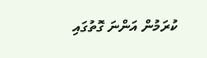ކުރަމުން އަންނަ ގޮތުގައި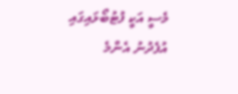މެސީ އަކީ ފުޓުބޯޅައިގައި އުފެދުނު އެންމެ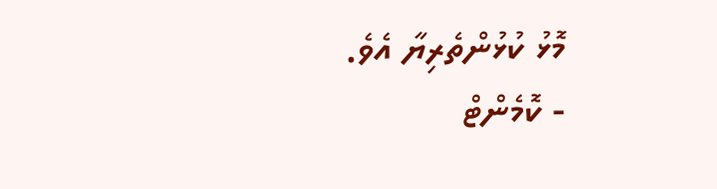މޮޅު ކުޅުންތެރިޔާ އެވެ.
- ކޮމެންޓް